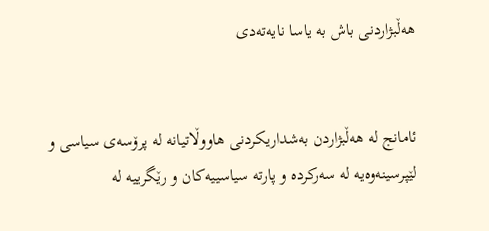هه‌ڵبژاردنی باش به‌ یاسا نایه‌ته‌دی


ئامانج له‌ هه‌ڵبژاردن به‌شداریكردنی هاووڵاتیانه‌ له‌ پرۆسه‌ی سیاسی و لێپرسینه‌وه‌یه‌ له‌ سه‌ركرده‌ و پارته‌ سیاسییه‌كان و رێگرییه‌ له‌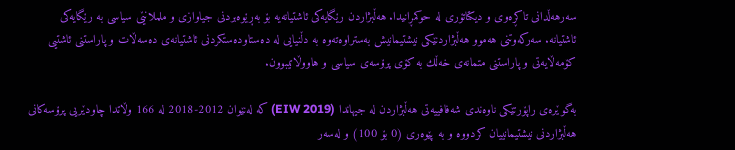سه‌رهه‌ڵدانی تاكڕه‌وی و دیكتاتۆری له‌ حوكمڕانیدا. هه‌ڵبژاردن رێگایه‌كی ئاشتیانه‌یه‌ بۆ به‌ڕێوه‌بردنی جیاوازی و ململانێی سیاسی به‌ رێگایه‌كی ئاشتیانه‌. سه‌ركه‌وتنی هه‌موو هه‌ڵبژاردنێكی نیشتیمانیش به‌ستراوه‌ته‌وه‌ به‌ دڵنیایی له‌ ده‌ستاوده‌ستكردنی ئاشتیانه‌ی ده‌سه‌ڵات و پاراستنی ئاشتیی كۆمه‌ڵایه‌تی و پاراستنی متمانه‌ی خه‌ڵك به‌ كۆی پرۆسه‌ی سیاسی و هاووڵاتیبوون.

به‌گوێره‌ی راپۆرتێكی ناوه‌ندی شه‌فافییه‌تی هه‌ڵبژاردن له‌ جیهاندا (EIW 2019) كه‌ له‌نێوان 2012-2018 له‌ 166 وڵاتدا چاودێریی پرۆسه‌كانی هه‌ڵبژاردنی نیشتیمانییان كردووه‌ و به‌ پێوه‌ری (0 بۆ 100) و له‌سه‌ر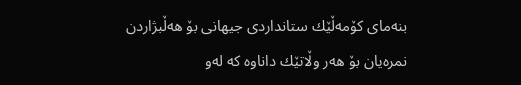بنه‌مای كۆمه‌ڵێك ستانداردی جیهانی بۆ هه‌ڵبژاردن نمره‌یان بۆ هه‌ر وڵاتێك داناوه‌ كه‌ له‌و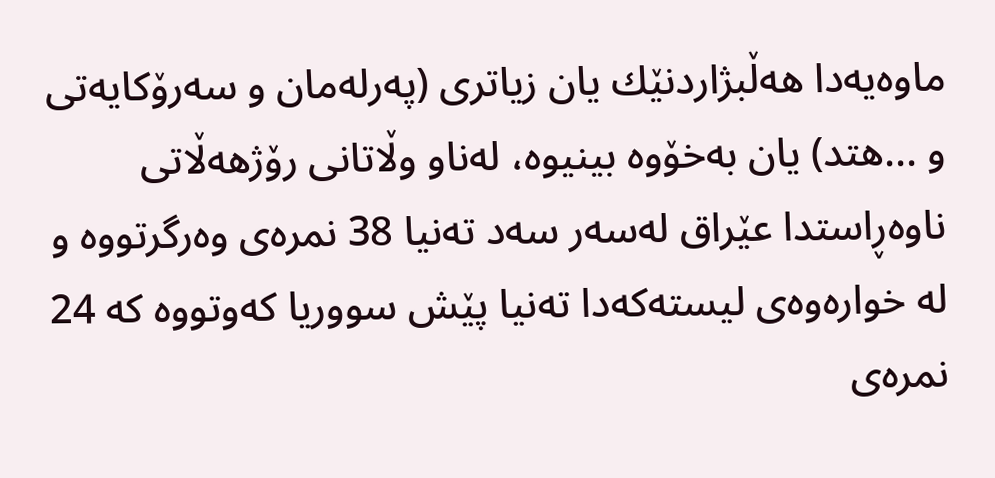ماوه‌یه‌دا هه‌ڵبژاردنێك یان زیاتری (په‌رله‌مان و سه‌رۆكایه‌تی و ...هتد) یان به‌خۆوه‌ بینیوه‌، له‌ناو وڵاتانی رۆژهه‌ڵاتی ناوه‌ڕاستدا عێراق له‌سه‌ر سه‌د ته‌نیا 38 نمره‌ی وه‌رگرتووه‌ و له‌ خواره‌وه‌ی لیسته‌كه‌دا ته‌نیا پێش سووریا كه‌وتووه‌ كه‌ 24 نمره‌ی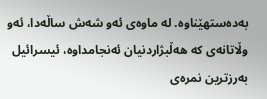به‌ده‌ستهێناوه‌. له‌ ماوه‌ی ئه‌و شه‌ش ساڵه‌دا، ئه‌و وڵاتانه‌ی كه‌ هه‌ڵبژاردنیان ئه‌نجامداوه‌، ئیسرائیل به‌رزترین نمره‌ی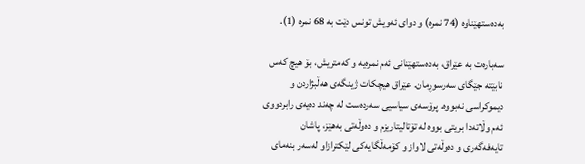به‌ده‌ستهێناوه‌ (74 نمره‌) و دوای ئه‌ویش تونس دێت به‌ 68 نمره‌ (1).

سه‌باره‌ت به‌ عێراق، به‌ده‌ستهێنانی ئه‌م نمره‌یه‌ و كه‌متریش، بۆ هیچ كه‌س نابێته‌ جێگای سه‌رسوڕمان. عێراق هیچكات ژینگه‌ی هه‌ڵبژاردن و دیموكراسی نه‌بووه‌. پرۆسه‌ی سیاسیی سه‌رده‌ست له‌ چه‌ند ده‌یه‌ی رابردووی ئه‌م وڵاته‌دا بریتی بووه‌ له‌ تۆتالیتاریزم و ده‌وڵه‌تی به‌هێز، پاشان تایه‌فه‌گه‌ری و ده‌وڵه‌تی لاواز و كۆمه‌ڵگایه‌كی لێكترازاو له‌سه‌ر بنه‌مای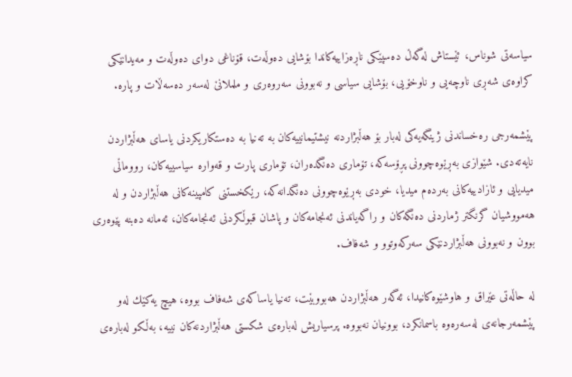سیاسه‌تی شوناس، ئێستاش له‌گه‌ڵ ده‌سپێكی ناڕه‌زاییه‌كاندا بۆشایی ده‌وڵه‌ت، قۆناغی دوای ده‌وڵه‌ت و مه‌یدانێكی كراوه‌ی شه‌ڕی ناوچه‌یی و ناوخۆیی، بۆشایی سیاسی و نه‌بوونی سه‌روه‌ری و ململانێ له‌سه‌ر ده‌سه‌ڵات و پاره‌.

پێشمه‌رجی ره‌خساندنی ژینگه‌یه‌كی له‌بار بۆ هه‌ڵبژاردنه‌ نیشتیمانییه‌كان به‌ ته‌نیا به‌ ده‌ستكاریكردنی یاسای هه‌ڵبژاردن نایه‌ته‌دی. شێوازی به‌ڕێوه‌چوونی پڕۆسه‌كه‌، تۆماری ده‌نگده‌ران، تۆماری پارت و قه‌واره‌ سیاسییه‌كان، رووماڵی میدیایی و ئازادییه‌كانی به‌رده‌م میدیا، خودی به‌ڕێوه‌چوونی ده‌نگدانه‌كه‌، رێكخستنی كامپینه‌كانی هه‌ڵبژاردن و له‌ هه‌مووشیان گرنگتر ژماردنی ده‌نگه‌كان و راگه‌یاندنی ئه‌نجامه‌كان و پاشان قبوڵكردنی ئه‌نجامه‌كان، ئه‌مانه‌ ده‌بنه‌ پێوه‌ری بوون و نه‌بوونی هه‌ڵبژاردنێكی سه‌ركه‌وتوو و شه‌فاف.

له‌ حاڵه‌تی عێراق و هاوشێوه‌كانیدا، ئه‌گه‌ر هه‌ڵبژاردن هه‌بووبێت، ته‌نیا یاساكه‌ی شه‌فاف بووه‌، هیچ یه‌كێك له‌و پێشمه‌رجانه‌ی له‌سه‌ره‌وه‌ باسمانكرد، بوونیان نه‌بووه‌. پرسیاریش له‌باره‌ی شكستی هه‌ڵبژاردنه‌كان نییه‌، به‌ڵكو له‌باره‌ی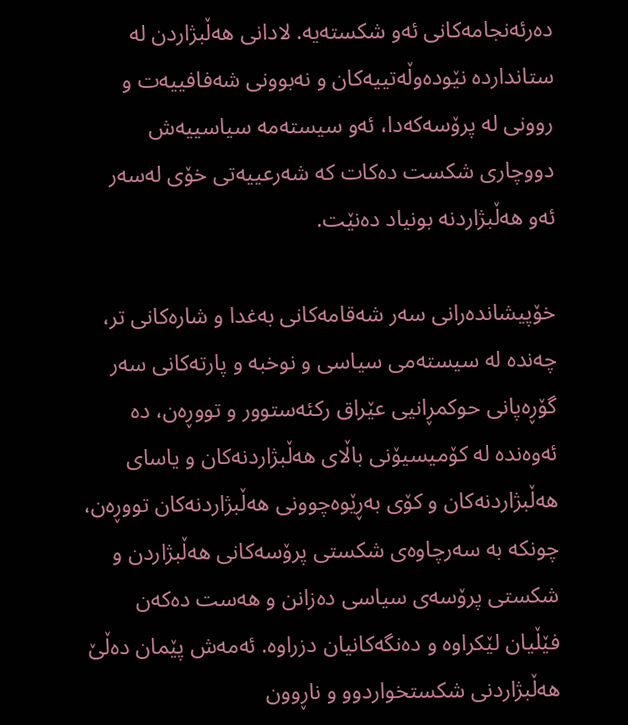ده‌رئه‌نجامه‌كانی ئه‌و شكسته‌یه‌. لادانی هه‌ڵبژاردن له‌ ستاندارده‌ نێوده‌وڵه‌تییه‌كان و نه‌بوونی شه‌فافییه‌ت و روونی له‌ پرۆسه‌كه‌دا، ئه‌و سیسته‌مه‌ سیاسییه‌ش دووچاری شكست ده‌كات كه‌ شه‌رعییه‌تی خۆی له‌سه‌ر ئه‌و هه‌ڵبژاردنه‌ بونیاد ده‌نێت.

خۆپیشانده‌رانی سه‌ر شه‌قامه‌كانی به‌غدا و شاره‌كانی تر، چه‌نده‌ له‌ سیسته‌می سیاسی و نوخبه‌ و پارته‌كانی سه‌ر گۆڕه‌پانی حوكمڕانیی عێراق ركئه‌ستوور و تووڕه‌ن، ده‌ ئه‌وه‌نده‌ له‌ كۆمیسیۆنی باڵای هه‌ڵبژاردنه‌كان و یاسای هه‌ڵبژاردنه‌كان و كۆی به‌ڕێوه‌چوونی هه‌ڵبژاردنه‌كان تووڕه‌ن، چونكه‌ به‌ سه‌رچاوه‌ی شكستی پرۆسه‌كانی هه‌ڵبژاردن و شكستی پرۆسه‌ی سیاسی ده‌زانن و هه‌ست ده‌كه‌ن فێڵیان لێكراوه‌ و ده‌نگه‌كانیان دزراوه‌. ئه‌مه‌ش پێمان ده‌ڵێ هه‌ڵبژاردنی شكستخواردوو و ناڕوون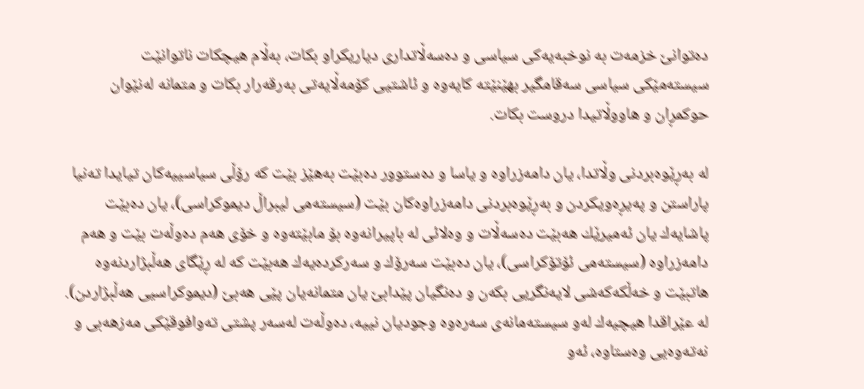ده‌توانێ خزمه‌ت به‌ نوخبه‌یه‌كی سیاسی و ده‌سه‌ڵاتداری دیاریكراو بكات، به‌ڵام هیچكات ناتوانێت سیسته‌مێكی سیاسی سه‌قامگیر بهێنێته‌ كایه‌وه‌ و ئاشتیی كۆمه‌ڵایه‌تی به‌رقه‌رار بكات و متمانه‌ له‌نێوان حوكمڕان و هاووڵاتیدا دروست بكات.

له‌ به‌ڕێوه‌بردنی وڵاتدا، یان دامه‌زراوه‌ و یاسا و ده‌ستوور ده‌بێت به‌هێز بێت كه‌ رۆڵی سیاسییه‌كان تیایدا ته‌نیا پاراستن و په‌یڕه‌ویكردن و به‌ڕێوه‌بردنی دامه‌زراوه‌كان بێت (سیسته‌می لیبراڵ دیموكراسی)، یان ده‌بێت پاشایه‌ك یان ئه‌میرێك هه‌بێت ده‌سه‌ڵات و وه‌لائی له‌ باپیرانه‌وه‌ بۆ مابێته‌وه‌ و خۆی هه‌م ده‌وڵه‌ت بێت و هه‌م دامه‌زراوه‌ (سیسته‌می ئۆتۆكراسی)، یان ده‌بێت سه‌رۆك و سه‌ركرده‌یه‌ك هه‌بێت كه‌ له‌ ڕێگای هه‌ڵبژاردنه‌وه‌ هاتبێت و خه‌ڵكه‌كه‌شی لایه‌نگریی بكه‌ن و ده‌نگیان پێدابێ یان متمانه‌یان پێی هه‌بێ (دیموكراسیی هه‌ڵبژاردن). له‌ عێراقدا هیچیه‌ك له‌و سیسته‌مانه‌ی سه‌ره‌وه‌ وجودیان نییه‌، ده‌وڵه‌ت له‌سه‌ر پشتی ته‌وافوقێكی مه‌زهه‌بی و نه‌ته‌وه‌یی وه‌ستاوه‌، ئه‌و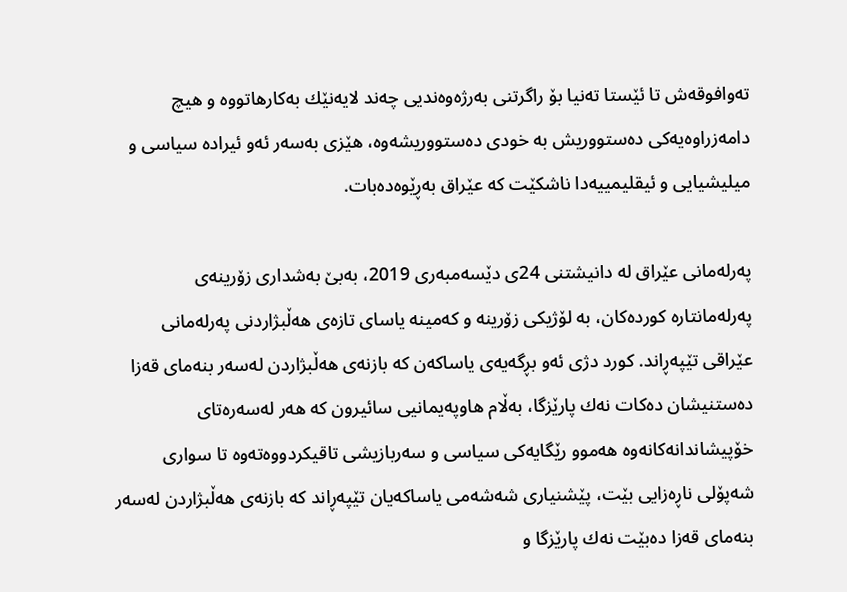ته‌وافوقه‌ش تا ئێستا ته‌نیا بۆ راگرتنی به‌رژه‌وه‌ندیی چه‌ند لایه‌نێك به‌كارهاتووه‌ و هیچ دامه‌زراوه‌یه‌كی ده‌ستووریش به‌ خودی ده‌ستووریشه‌وه‌، هێزی به‌سه‌ر ئه‌و ئیراده‌ سیاسی و میلیشیایی و ئیقلیمییه‌دا ناشكێت كه‌ عێراق به‌ڕێوه‌ده‌بات.

په‌رله‌مانی عێراق له‌ دانیشتنی 24ی دێسه‌مبه‌ری 2019، به‌بێ به‌شداری زۆرینه‌ی په‌رله‌مانتاره‌ كورده‌كان، به‌ لۆژیكی زۆرینه‌ و كه‌مینه‌ یاسای تازه‌ی هه‌ڵبژاردنی په‌رله‌مانی عێراقی تێپه‌ڕاند. كورد دژی ئه‌و بڕگه‌یه‌ی یاساكه‌ن كه‌ بازنه‌ی هه‌ڵبژاردن له‌سه‌ر بنه‌مای قه‌زا ده‌ستنیشان ده‌كات نه‌ك پارێزگا، به‌ڵام هاوپه‌یمانیی سائیرون كه‌ هه‌ر له‌سه‌ره‌تای خۆپیشاندانه‌كانه‌وه‌ هه‌موو رێگایه‌كی سیاسی و سه‌ربازیشی تاقیكردووه‌ته‌وه‌ تا سواری شه‌پۆلی ناڕه‌زایی بێت، پێشنیاری شه‌شه‌می یاساكه‌یان تێپه‌ڕاند كه‌ بازنه‌ی هه‌ڵبژاردن له‌سه‌ر بنه‌مای قه‌زا ده‌بێت نه‌ك پارێزگا و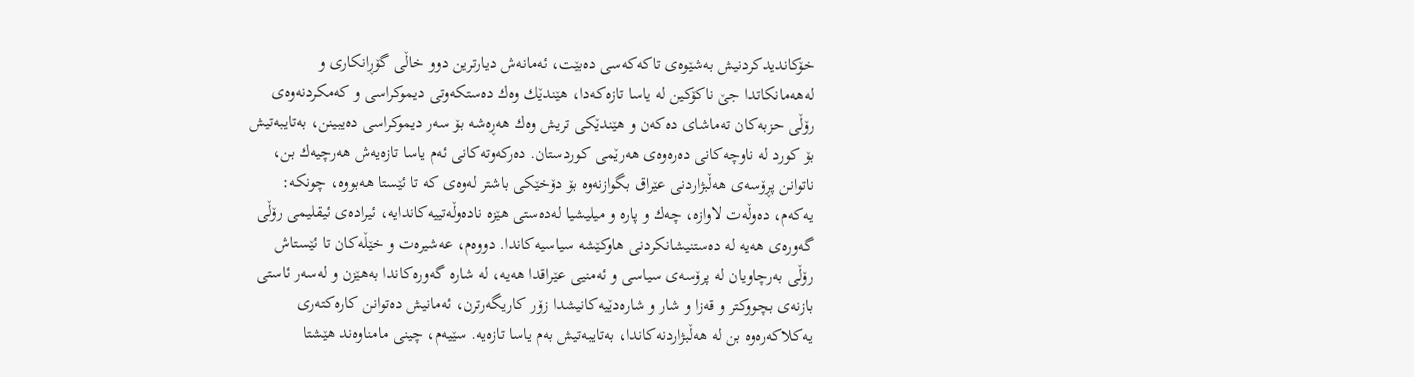خۆكاندیدكردنیش به‌شێوه‌ی تاكه‌كه‌سی ده‌بێت، ئه‌مانه‌ش دیارترین دوو خاڵی گۆڕانكاری و له‌هه‌مانكاتدا جێ ناكۆكین له‌ یاسا تازه‌كه‌دا، هێندێك وه‌ك ده‌ستكه‌وتی دیموكراسی و كه‌مكردنه‌وه‌ی رۆڵی حزبه‌كان ته‌ماشای ده‌كه‌ن و هێندێكی تریش وه‌ك هه‌ڕه‌شه‌ بۆ سه‌ر دیموكراسی ده‌یبینن، به‌تایبه‌تیش بۆ كورد له‌ ناوچه‌كانی ده‌ره‌وه‌ی هه‌رێمی كوردستان. ده‌ركه‌وته‌كانی ئه‌م یاسا تازه‌یه‌ش هه‌رچیه‌ك بن، ناتوانن پڕۆسه‌ی هه‌ڵبژاردنی عێراق بگوازنه‌وه‌ بۆ دۆخێكی باشتر له‌وه‌ی كه‌ تا ئێستا هه‌بووه‌، چونكه‌: یه‌كه‌م، ده‌وڵه‌ت لاوازه‌، چه‌ك و پاره‌ و میلیشیا له‌ده‌ستی هێزه‌ ناده‌وڵه‌تییه‌كاندایه‌، ئیراده‌ی ئیقلیمی رۆڵی گه‌وره‌ی هه‌یه‌ له‌ ده‌ستنیشانكردنی هاوكێشه‌ سیاسیه‌كاندا. دووه‌م، عه‌شیره‌ت و خێڵه‌كان تا ئێستاش رۆڵی به‌رچاویان له‌ پرۆسه‌ی سیاسی و ئه‌منیی عێراقدا هه‌یه‌، له‌ شاره‌ گه‌وره‌كاندا به‌هێزن و له‌سه‌ر ئاستی بازنه‌ی بچووكتر و قه‌زا و شار و شاره‌دێیه‌كانیشدا زۆر كاریگه‌رترن، ئه‌مانیش ده‌توانن كاره‌كته‌ری یه‌كلاكه‌ره‌وه‌ بن له‌ هه‌ڵبژاردنه‌كاندا، به‌تایبه‌تیش به‌م یاسا تازه‌یه‌. سێیه‌م، چینی مامناوه‌ند هێشتا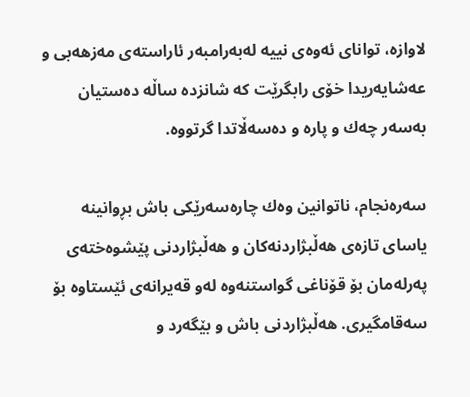لاوازه‌، توانای ئه‌وه‌ی نییه‌ له‌به‌رامبه‌ر ئاراسته‌ی مه‌زهه‌بی و عه‌شایه‌ریدا خۆی رابگرێت كه‌ شانزده‌ ساڵه‌ ده‌ستیان به‌سه‌ر چه‌ك و پاره‌ و ده‌سه‌ڵاتدا گرتووه‌.

سه‌ره‌نجام، ناتوانین وه‌ك چاره‌سه‌رێكی باش بڕوانینه‌ یاسای تازه‌ی هه‌ڵبژاردنه‌كان و هه‌ڵبژاردنی پێشوه‌خته‌ی په‌رله‌مان بۆ قۆناغی گواستنه‌وه‌ له‌و قه‌یرانه‌ی ئێستاوه‌ بۆ سه‌قامگیری. هه‌ڵبژاردنی باش و بێگه‌رد و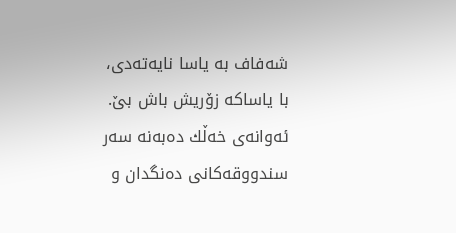شه‌فاف به‌ یاسا نایه‌ته‌دی، با یاساكه‌ زۆریش باش بێ. ئه‌وانه‌ی خه‌ڵك ده‌به‌نه‌ سه‌ر سندووقه‌كانی ده‌نگدان و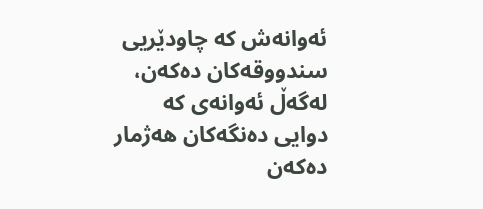ئه‌وانه‌ش كه‌ چاودێریی سندووقه‌كان ده‌كه‌ن، له‌گه‌ڵ ئه‌وانه‌ی كه‌ دوایی ده‌نگه‌كان هه‌ژمار ده‌كه‌ن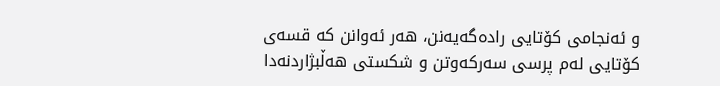و ئه‌نجامی كۆتایی راده‌گه‌یه‌نن، هه‌ر ئه‌وانن كه‌ قسه‌ی كۆتایی له‌م پرسی سه‌ركه‌وتن و شكستی هه‌ڵبژاردنه‌دا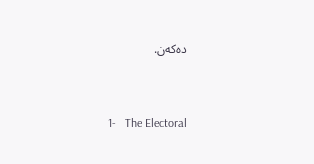ده‌كه‌ن.


1-   The Electoral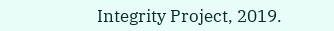Integrity Project, 2019.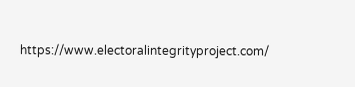https://www.electoralintegrityproject.com/